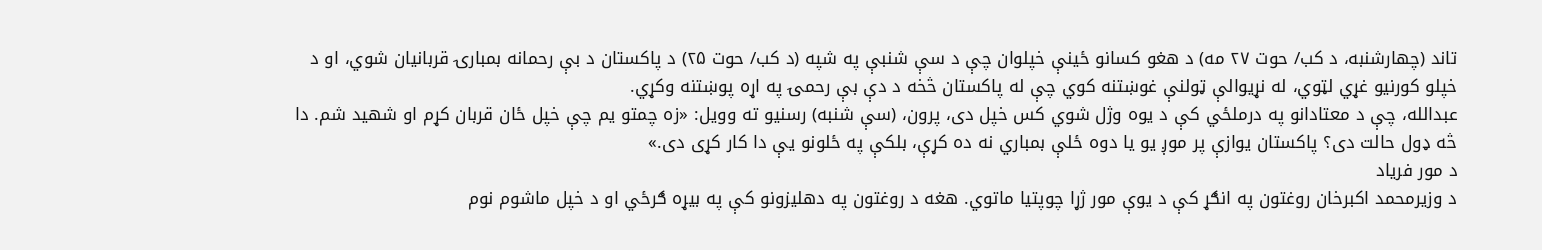تاند (چهارشنبه، د کب/ حوت ۲۷ مه) د هغو کسانو ځینې خپلوان چې د سې شنبې په شپه (د کب/ حوت ۲۵) د پاکستان د بې رحمانه بمبارۍ قربانیان شوي، او د خپلو کورنیو غړي لټوي، له نړیوالې ټولنې غوښتنه کوي چې له پاکستان څخه د دې بې رحمۍ په اړه پوښتنه وکړي.
عبدالله، چې د معتادانو په درملځي کې د یوه وژل شوي کس خپل دی، پرون، (سې شنبه) رسنیو ته وویل: «زه چمتو یم چې خپل ځان قربان کړم او شهید شم. دا څه ډول حالت دی؟ پاکستان یوازې پر موږ یو یا دوه ځلې بمباري نه ده کړې، بلکې په ځلونو یې دا کار کړی دی.»
د مور فریاد
د وزیرمحمد اکبرخان روغتون په انګړ کې د یوې مور ژړا چوپتیا ماتوي. هغه د روغتون په دهلیزونو کې په بیړه ګرځي او د خپل ماشوم نوم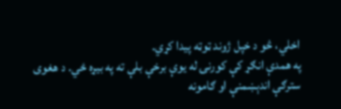اخلي، څو د خپل ژوند ټوټه پیدا کړي.
په همدې انګړ کې کورنۍ له یوې برخې بلې ته په بیړه ځي. د هغوی سترګې اندېښمنې او ګامونه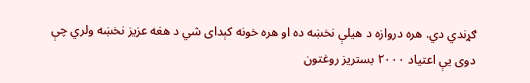ګړندي دي. هره دروازه د هیلې نخښه ده او هره خونه کېدای شي د هغه عزیز نخښه ولري چې دوی یې اعتیاد ۲۰۰۰ بستریز روغتون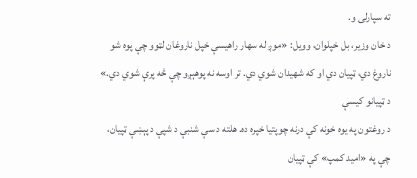ته سپارلی و.
د خان وزیر، بل خپلوان، وویل: «موږ له سهار راهیسې خپل ناروغان لټوو چې پوه شو ناروغ دي، ټپیان دي او که شهیدان شوي دي. تر اوسه نه پوهېږو چې څه پرې شوي دي.»
د ټپیانو کیسې
د روغتون په یوه خونه کې درنه چوپتیا خپره ده. هلته د سې شنبې د شپې د پېښې ټپیان، چې په «امید کمپ» کې ټپیان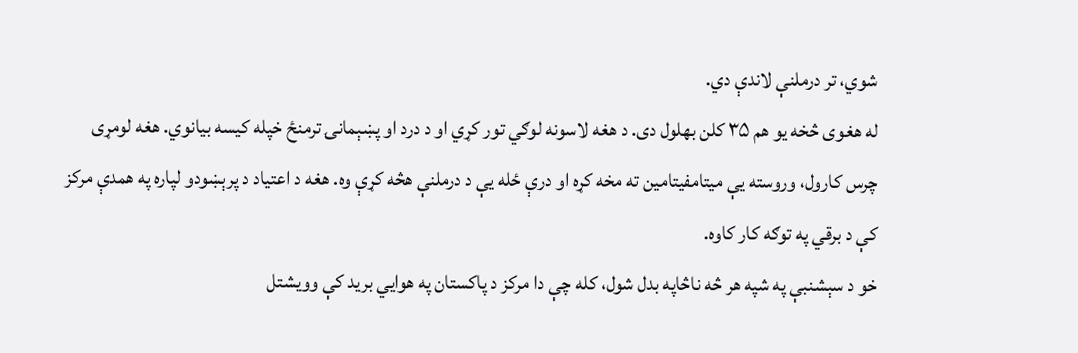شوي، تر درملنې لاندې دي.
له هغوی څخه یو هم ۳۵ کلن بهلول دی. د هغه لاسونه لوګي تور کړي او د درد او پښېمانۍ ترمنځ خپله کیسه بیانوي. هغه لومړی چرس کارول، وروسته یې میتامفیتامین ته مخه کړه او درې ځله یې د درملنې هڅه کړې وه. هغه د اعتیاد د پرېښودو لپاره په همدې مرکز کې د برقي په توګه کار کاوه.
خو د سېشنبې په شپه هر څه ناڅاپه بدل شول، کله چې دا مرکز د پاکستان په هوايي برید کې وویشتل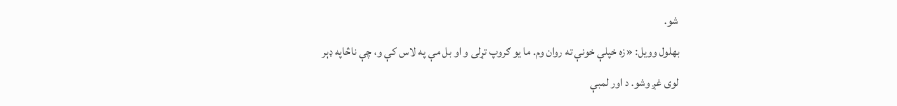شو.
بهلول وویل: «زه خپلې خونې ته روان وم. ما یو ګروپ تړلی و او بل مې په لاس کې و، چې ناڅاپه ډېر لوی غږ وشو. د اور لمبې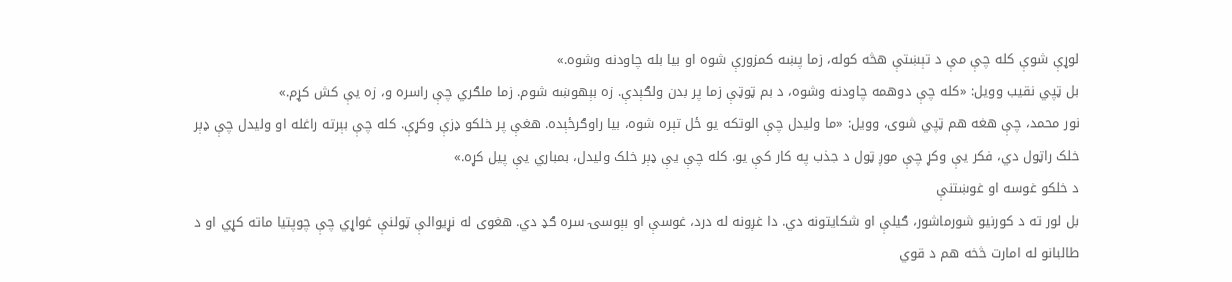لوړې شوې کله چې مې د تېښتې هڅه کوله، زما پښه کمزورې شوه او بیا بله چاودنه وشوه.»
بل ټپي نقیب وویل: «کله چې دوهمه چاودنه وشوه، د بم ټوټې زما پر بدن ولګېدې. زه بېهوښه شوم. زما ملګري چې راسره و، زه یې کش کړم.»
نور محمد، چې هغه هم ټپي شوی، وویل: «ما ولیدل چې الوتکه یو ځل تېره شوه، بیا راوګرځېده. هغې پر خلکو ډزې وکړې. کله چې بېرته راغله او ولیدل چې ډېر خلک راټول دي، فکر یې وکړ چې موږ ټول د جذب په کار کې یو. کله چې یې ډېر خلک ولیدل، بمباري یې پیل کړه.»
د خلکو غوسه او غوښتنې
بل لور ته د کورنیو شورماشور، ګیلې او شکایتونه دي. دا غږونه له درد، غوسې او بېوسۍ سره ګډ دي. هغوی له نړیوالې ټولنې غواړي چې چوپتیا ماته کړي او د طالبانو له امارت څخه هم د قوي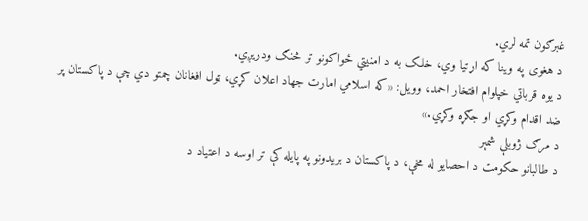غبرګون تمه لري.
د هغوی په وینا که اړتیا وي، خلک به د امنیتي ځواکونو تر څنګ ودریږي.
د یوه قرباتي خپلوام افتخار احمد، وویل: «که اسلامي امارت جهاد اعلان کړي، ټول افغانان چمتو دي چې د پاکستان پر ضد اقدام وکړي او جګړه وکړي.»
د مرګ ژوبلې شمېر
د طالبانو حکومت د احصایو له مخې، د پاکستان د بریدونو په پایله کې تر اوسه د اعتیاد د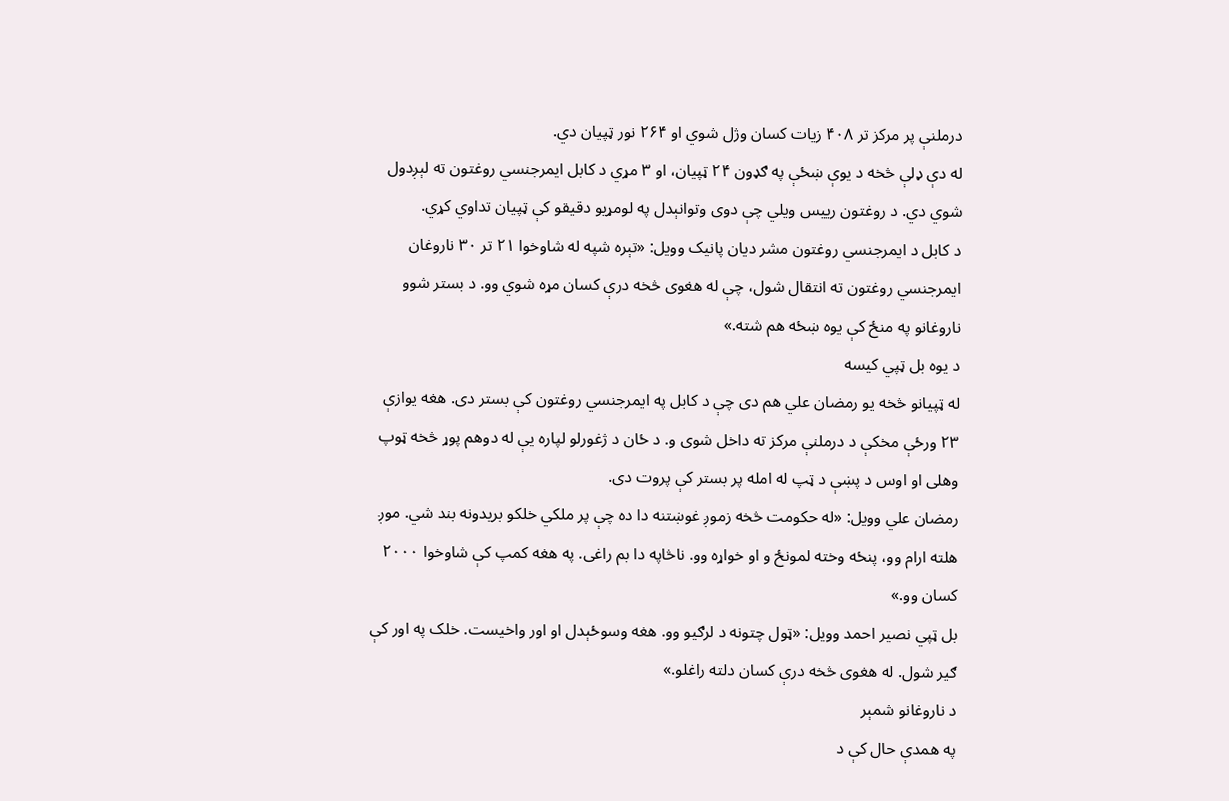درملنې پر مرکز تر ۴۰۸ زیات کسان وژل شوي او ۲۶۴ نور ټپیان دي.
له دې ډلې څخه د یوې ښځې په ګډون ۲۴ ټپیان، او ۳ مړي د کابل ایمرجنسي روغتون ته لېږدول شوي دي. د روغتون رییس ویلي چې دوی وتوانېدل په لومړیو دقیقو کې ټپیان تداوي کړي.
د کابل د ایمرجنسي روغتون مشر دیان پانیک وویل: «تېره شپه له شاوخوا ۲۱ تر ۳۰ ناروغان ایمرجنسي روغتون ته انتقال شول، چې له هغوی څخه درې کسان مړه شوي وو. د بستر شوو ناروغانو په منځ کې یوه ښځه هم شته.»
د یوه بل ټپي کیسه
له ټپیانو څخه یو رمضان علي هم دی چې د کابل په ایمرجنسي روغتون کې بستر دی. هغه یوازې ۲۳ ورځې مخکې د درملنې مرکز ته داخل شوی و. د ځان د ژغورلو لپاره یې له دوهم پوړ څخه ټوپ وهلی او اوس د پښې د ټپ له امله پر بستر کې پروت دی.
رمضان علي وویل: «له حکومت څخه زموږ غوښتنه دا ده چې پر ملکي خلکو بریدونه بند شي. موږ هلته ارام وو، پنځه وخته لمونځ و او خواړه وو. ناڅاپه دا بم راغی. په هغه کمپ کې شاوخوا ۲۰۰۰ کسان وو.»
بل ټپي نصیر احمد وویل: «ټول چتونه د لرګیو وو. هغه وسوځېدل او اور واخیست. خلک په اور کې ګیر شول. له هغوی څخه درې کسان دلته راغلو.»
د ناروغانو شمېر
په همدې حال کې د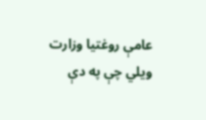عامې روغتیا وزارت ویلي چې په دې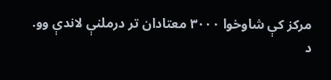مرکز کې شاوخوا ۳۰۰۰ معتادان تر درملنې لاندې وو.
د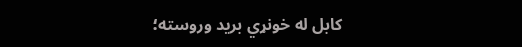کابل له خونړي برید وروسته؛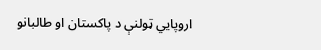اروپايي ټولنې د پاکستان او طالبانو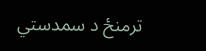ترمنځ د سمدستي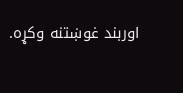اوربند غوښتنه وکړه.